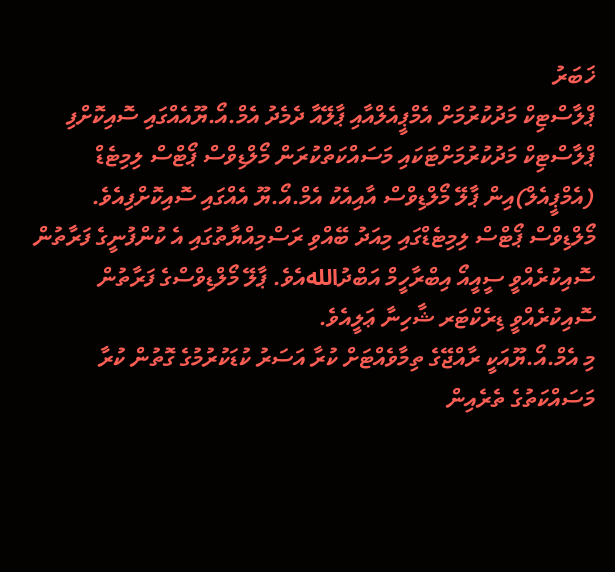ޚަބަރު
ޕްލާސްޓިކް މަދުކުރުމަށް އެމްޕީއެލްއާއި ޕާލޭއާ ދެމެދު އެމް.އޯ.ޔޫއެއްގައި ސޮއިކޮށްފި
ޕްލާސްޓިކް މަދުކުރުމަށްޓަކައި މަސައްކަތްކުރަން މޯލްޑިވްސް ޕޯޓްސް ލިމިޓެޑް (އެމްޕީއެލް)އިން ޕާލޭ މޯލްޑިވްސް އާއިއެކު އެމް.އޯ.ޔޫ އެއްގައި ސޮއިކޮށްފިއެވެ.
މޯލްޑިވްސް ޕޯޓްސް ލިމިޓެޑްގައި މިއަދު ބޭއްވި ރަސްމިއްޔާތުގައި އެ ކުންފުނީގެ ފަރާތުން ސޮއިކުރެއްވީ ސީއީއޯ އިބްރާހީމް އަބްދުاللهއެވެ. ޕާލޭ މޯލްޑިވްސްގެ ފަރާތުން ސޮއިކުރެއްވީ ޑިރެކްޓަރ ޝާހިނާ ޢަލީއެވެ.
މި އެމް.އޯ.ޔޫއަކީ ރާއްޖޭގެ ތިމާވެއްޓަށް ކުރާ އަސަރު ކުޑަކުރުމުގެ ގޮތުން ކުރާ މަސައްކަތުގެ ތެރެއިން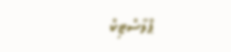ޕްލާސްޓިކް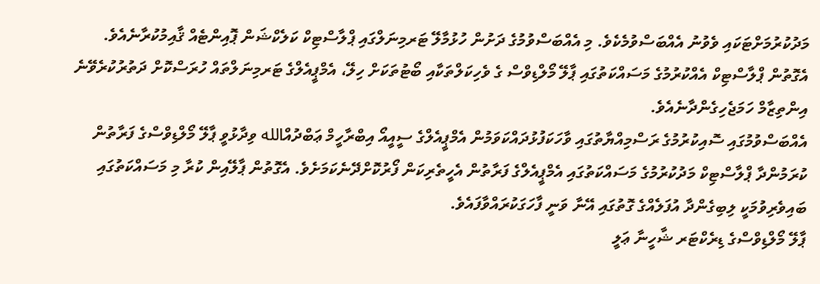މަދުކުރުމަށްޓަކައި ވެވުނު އެއްބަސްވުމެކެވެ. މި އެއްބަސްވުމުގެ ދަށުން ހުޅުމާލޭ ޓަރމިނަލްގައި ޕްލާސްޓިކް ކަލެކްޝަން ޕޮއިންޓެއް ޤާއިމުކުރާނެއެވެ. އެގޮތުން ޕްލާސްޓިކް އެއްކުރުމުގެ މަސައްކަތުގައި ޕާލޭ މޯލްޑިވްސް ގެ ވެހިކަލްތަކާއި ބޯޓުތަކަށް ހިލޭ، އެމްޕީއެލްގެ ޓަރމިނަލްތައް ހުރަސްކޮށް ދަތުރުކުރެވޭނެ އިންތިޒާމް ހަމަޖެހިގެންދާނެއެވެ.
އެއްބަސްވުމުގައި ސޮއިކުރުމުގެ ރަސްމިއްޔާތުގައި ވާހަކަފުޅުދައްކަވަމުން އެމްޕީއެލްގެ ސީއީއޯ އިބްރާހީމް ޢަބްދުއްالله ވިދާޅުވީ ޕާލޭ މޯލްޑިވްސްގެ ފަރާތުން ކުރަމުންދާ ޕްލާސްޓިކް މަދުކުރުމުގެ މަސައްކަތުގައި އެމްޕީއެލްގެ ފަރާތުން އެހީތެރިކަން ފޯރުކޮށްދޭނެކަމަށެވެ. އެގޮތުން ޕާލޭއިން ކުރާ މި މަސައްކަތުގައި ބައިވެރިވުމަކީ ލިބިގެންދާ އުފަލެއްގެ ގޮތުގައި އޭނާ ވަނީ ފާހަގަކުރައްވާފައެވެ.
ޕާލޭ މޯލްޑިވްސްގެ ޑިރެކްޓަރ ޝާހީނާ ޢަލީ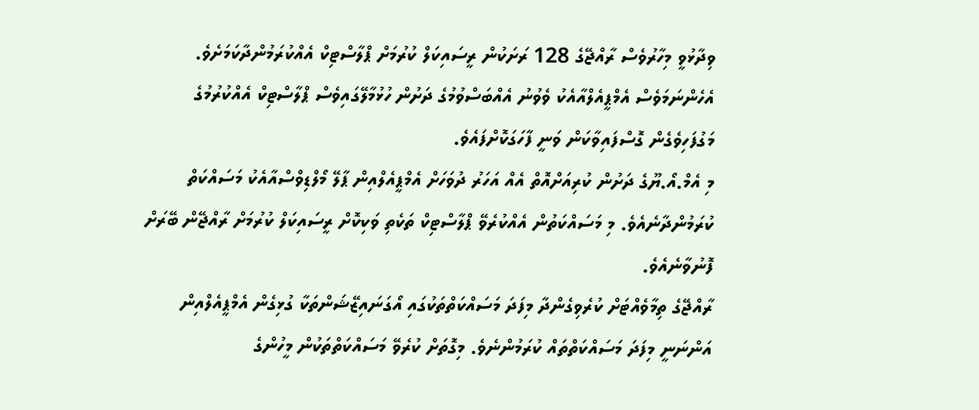ވިދާޅުވީ މިހާރުވެސް ރާއްޖޭގެ 128 ރަށަކުން ރީސައިކަލް ކުރުމަށް ޕްލާސްޓިކް އެއްކުރަމުންދާކަމަށެވެ. އެހެންނަމަވެސް އެމްޕީއެލްއާއެކު ވެވުނު އެއްބަސްވުމުގެ ދަށުން ހުޅުމާލޭގައިވެސް ޕްލާސްޓިކް އެއްކުރުމުގެ މަގުފަހިވެގެން ގޮސްފައިވާކަން ވަނީ ފާހަގަކޮށްފައެވެ.
މި އެމް.އޯ.ޔޫގެ ދަށުން ކުރިއަށްއޮތް އެއް އަހަރު ދުވަހަށް އެމްޕީއެލްއިން ޕާލޭ މޯލްޑިވްސްއާއެކު މަސައްކަތް ކުރަމުންދާނެއެވެ. މި މަސައްކަތުން އެއްކުރެވޭ ޕްލާސްޓިކް ތަކެތި ވަކިކޮށް ރީސައިކަލް ކުރުމަށް ރާއްޖޭން ބޭރަށް ފޮނުވާނެއެވެ.
ރާއްޖޭގެ ތިމާވެއްޓަށް ކުރެވިގެންދާ މިފަދަ މަސައްކަތްތަކުގައި އޯގަނައިޒޭޝަންތަކާ ގުޅިގެން އެމްޕީއެލްއިން އަންނަނީ މިފަދަ މަސައްކަތްތައް ކުރަމުންނެވެ. މިގޮތަށް ކުރެވޭ މަސައްކަތްތަކުން މީހުންގެ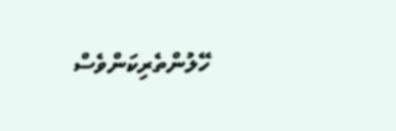ހޭލުންތެރިކަންވެސް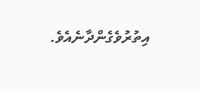އިތުރުވެގެންދާނެއެވެ.